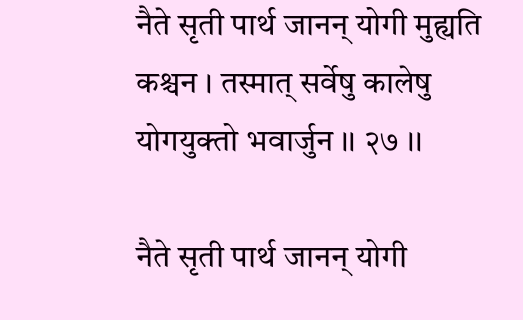नैते सृती पार्थ जानन् योगी मुह्यति कश्चन । तस्मात् सर्वेषु कालेषु योगयुक्तो भवार्जुन ।। २७ ।।

नैते सृती पार्थ जानन् योगी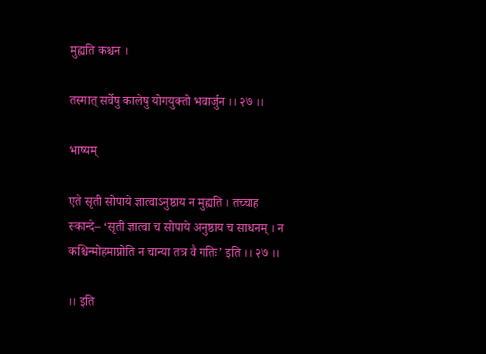मुह्यति कश्चन ।

तस्मात् सर्वेषु कालेषु योगयुक्तो भवार्जुन ।। २७ ।।

भाष्यम्

एते सृती सोपाये ज्ञात्वाऽनुष्ठाय न मुह्यति । तच्चाह स्कान्दे– ‘सृती ज्ञात्वा च सोपाये अनुष्ठाय च साधनम् । न कश्चिन्मोहमाप्नोति न चान्या तत्र वै गतिः’ इति ।। २७ ।।

।। इति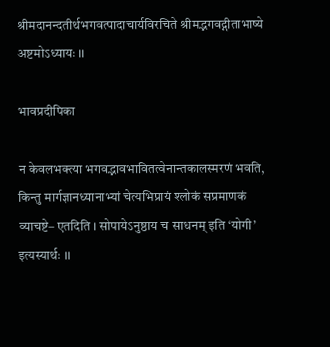श्रीमदानन्दतीर्थभगवत्पादाचार्यविरचिते श्रीमद्भगवद्गीताभाष्ये अष्टमोऽध्यायः ।।

भावप्रदीपिका

न केवलभक्त्या भगवद्भावभावितत्वेनान्तकालस्मरणं भवति, किन्तु मार्गज्ञानध्यानाभ्यां चेत्यभिप्रायं श्लोकं सप्रमाणकं व्याचष्टे– एतदिति । सोपायेऽनुष्ठाय च साधनम् इति ‘योगी’ इत्यस्यार्थः ।।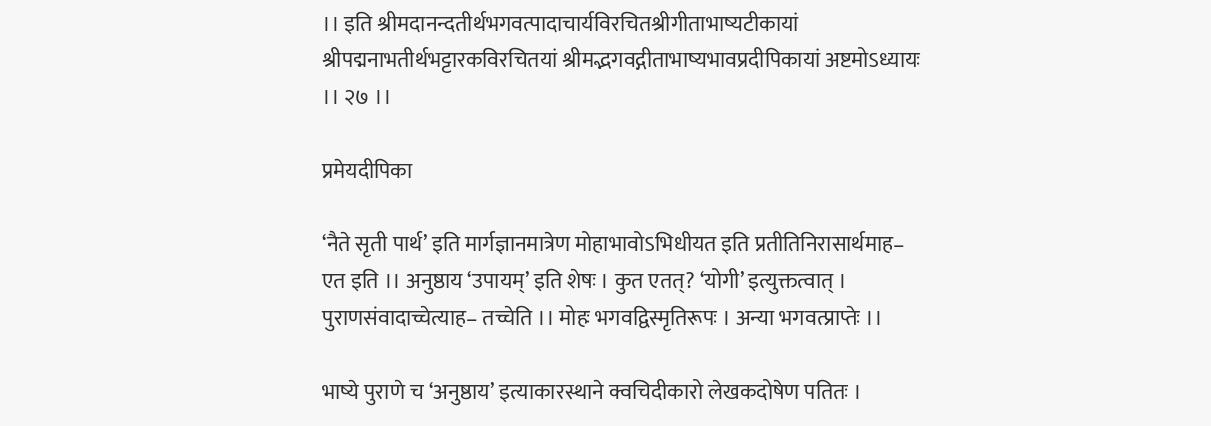।। इति श्रीमदानन्दतीर्थभगवत्पादाचार्यविरचितश्रीगीताभाष्यटीकायां श्रीपद्मनाभतीर्थभट्टारकविरचितयां श्रीमद्भगवद्गीताभाष्यभावप्रदीपिकायां अष्टमोऽध्यायः ।। २७ ।।

प्रमेयदीपिका

‘नैते सृती पार्थ’ इति मार्गज्ञानमात्रेण मोहाभावोऽभिधीयत इति प्रतीतिनिरासार्थमाह– एत इति ।। अनुष्ठाय ‘उपायम्’ इति शेषः । कुत एतत्? ‘योगी’ इत्युक्तत्वात् । पुराणसंवादाच्चेत्याह– तच्चेति ।। मोहः भगवद्विस्मृतिरूपः । अन्या भगवत्प्राप्तेः ।।

भाष्ये पुराणे च ‘अनुष्ठाय’ इत्याकारस्थाने क्वचिदीकारो लेखकदोषेण पतितः ।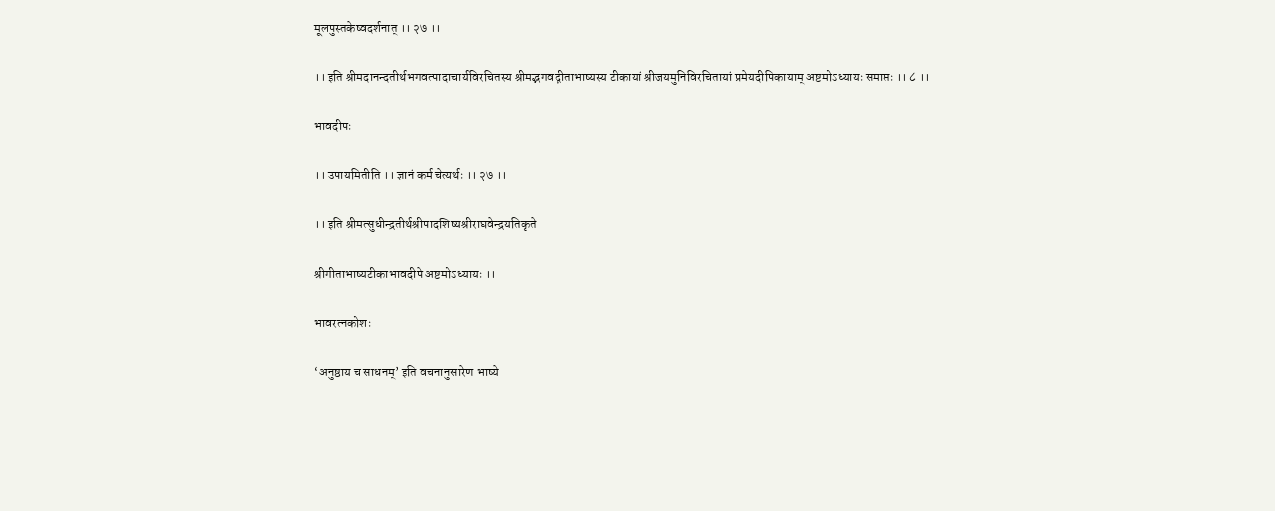मूलपुस्तकेष्वदर्शनात् ।। २७ ।।

।। इति श्रीमदानन्दतीर्थभगवत्पादाचार्यविरचितस्य श्रीमद्भगवद्गीताभाष्यस्य टीकायां श्रीजयमुनिविरचितायां प्रमेयदीपिकायाम् अष्टमोऽध्यायः समाप्तः ।। ८ ।।

भावदीपः

।। उपायमितीति ।। ज्ञानं कर्म चेत्यर्थः ।। २७ ।।

।। इति श्रीमत्सुधीन्द्रतीर्थश्रीपादशिष्यश्रीराघवेन्द्रयतिकृते

श्रीगीताभाष्यटीकाभावदीपे अष्टमोऽध्यायः ।।

भावरत्नकोशः

‘अनुष्ठाय च साधनम्’ इति वचनानुसारेण भाष्ये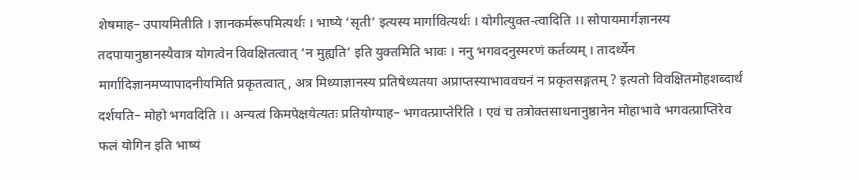शेषमाह– उपायमितीति । ज्ञानकर्मरूपमित्यर्थः । भाष्ये ‘सृती’ इत्यस्य मार्गावित्यर्थः । योगीत्युक्त-त्वादिति ।। सोपायमार्गज्ञानस्य तदपायानुष्ठानस्यैवात्र योगत्वेन विवक्षितत्वात् ‘न मुह्यति’ इति युक्तमिति भावः । ननु भगवदनुस्मरणं कर्तव्यम् । तादर्थ्येन मार्गादिज्ञानमप्यापादनीयमिति प्रकृतत्वात्, अत्र मिथ्याज्ञानस्य प्रतिषेध्यतया अप्राप्तस्याभाववचनं न प्रकृतसङ्गतम् ? इत्यतो विवक्षितमोहशब्दार्थं दर्शयति– मोहो भगवदिति ।। अन्यत्वं किमपेक्षयेत्यतः प्रतियोग्याह– भगवत्प्राप्तेरिति । एवं च तत्रोक्तसाधनानुष्ठानेन मोहाभावे भगवत्प्राप्तिरेव फलं योगिन इति भाष्यं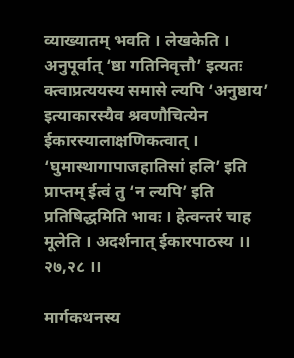व्याख्यातम् भवति । लेखकेति । अनुपूर्वात् ‘ष्ठा गतिनिवृत्तौ’ इत्यतः क्त्वाप्रत्ययस्य समासे ल्यपि ‘अनुष्ठाय’ इत्याकारस्यैव श्रवणौचित्येन ईकारस्यालाक्षणिकत्वात् । ‘घुमास्थागापाजहातिसां हलि’ इति प्राप्तम् ईत्वं तु ‘न ल्यपि’ इति प्रतिषिद्धमिति भावः । हेत्वन्तरं चाह मूलेति । अदर्शनात् ईकारपाठस्य ।। २७,२८ ।।

मार्गकथनस्य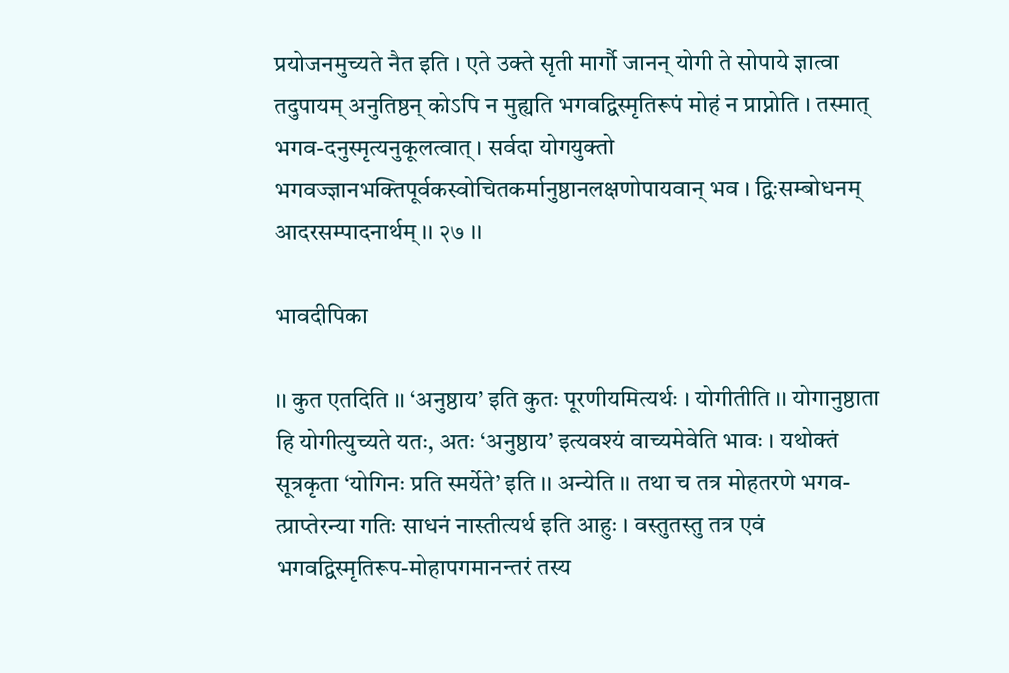प्रयोजनमुच्यते नैत इति । एते उक्ते सृती मार्गौ जानन् योगी ते सोपाये ज्ञात्वा तदुपायम् अनुतिष्ठन् कोऽपि न मुह्यति भगवद्विस्मृतिरूपं मोहं न प्राप्नोति । तस्मात् भगव-दनुस्मृत्यनुकूलत्वात् । सर्वदा योगयुक्तो भगवज्ज्ञानभक्तिपूर्वकस्वोचितकर्मानुष्ठानलक्षणोपायवान् भव । द्विःसम्बोधनम् आदरसम्पादनार्थम् ।। २७ ।।

भावदीपिका

।। कुत एतदिति ।। ‘अनुष्ठाय’ इति कुतः पूरणीयमित्यर्थः । योगीतीति ।। योगानुष्ठाता हि योगीत्युच्यते यतः, अतः ‘अनुष्ठाय’ इत्यवश्यं वाच्यमेवेति भावः । यथोक्तं सूत्रकृता ‘योगिनः प्रति स्मर्येते’ इति ।। अन्येति ।। तथा च तत्र मोहतरणे भगव-त्प्राप्तेरन्या गतिः साधनं नास्तीत्यर्थ इति आहुः । वस्तुतस्तु तत्र एवं भगवद्विस्मृतिरूप-मोहापगमानन्तरं तस्य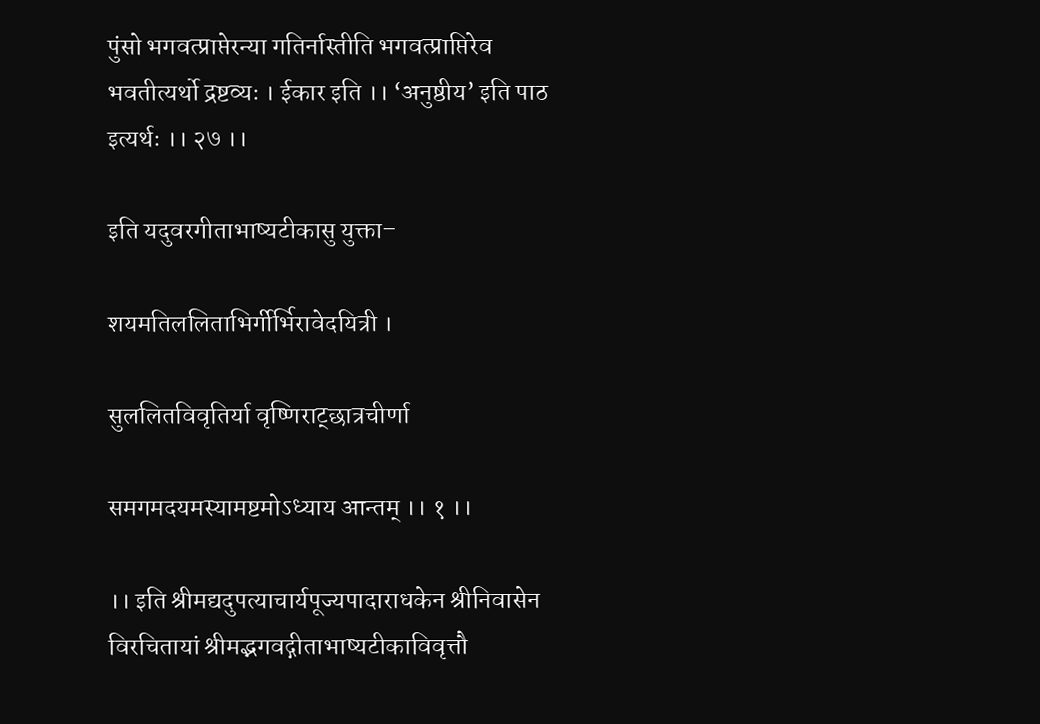पुंसो भगवत्प्राप्तेरन्या गतिर्नास्तीति भगवत्प्राप्तिरेव भवतीत्यर्थो द्रष्टव्यः । ईकार इति ।। ‘अनुष्ठीय’ इति पाठ इत्यर्थः ।। २७ ।।

इति यदुवरगीताभाष्यटीकासु युक्ता–

शयमतिललिताभिर्गीर्भिरावेदयित्री ।

सुललितविवृतिर्या वृष्णिराट्छात्रचीर्णा

समगमदयमस्यामष्टमोऽध्याय आन्तम् ।। १ ।।

।। इति श्रीमद्यदुपत्याचार्यपूज्यपादाराधकेन श्रीनिवासेन विरचितायां श्रीमद्भगवद्गीताभाष्यटीकाविवृत्तौ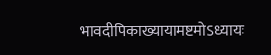भावदीपिकाख्यायामष्टमोऽध्यायः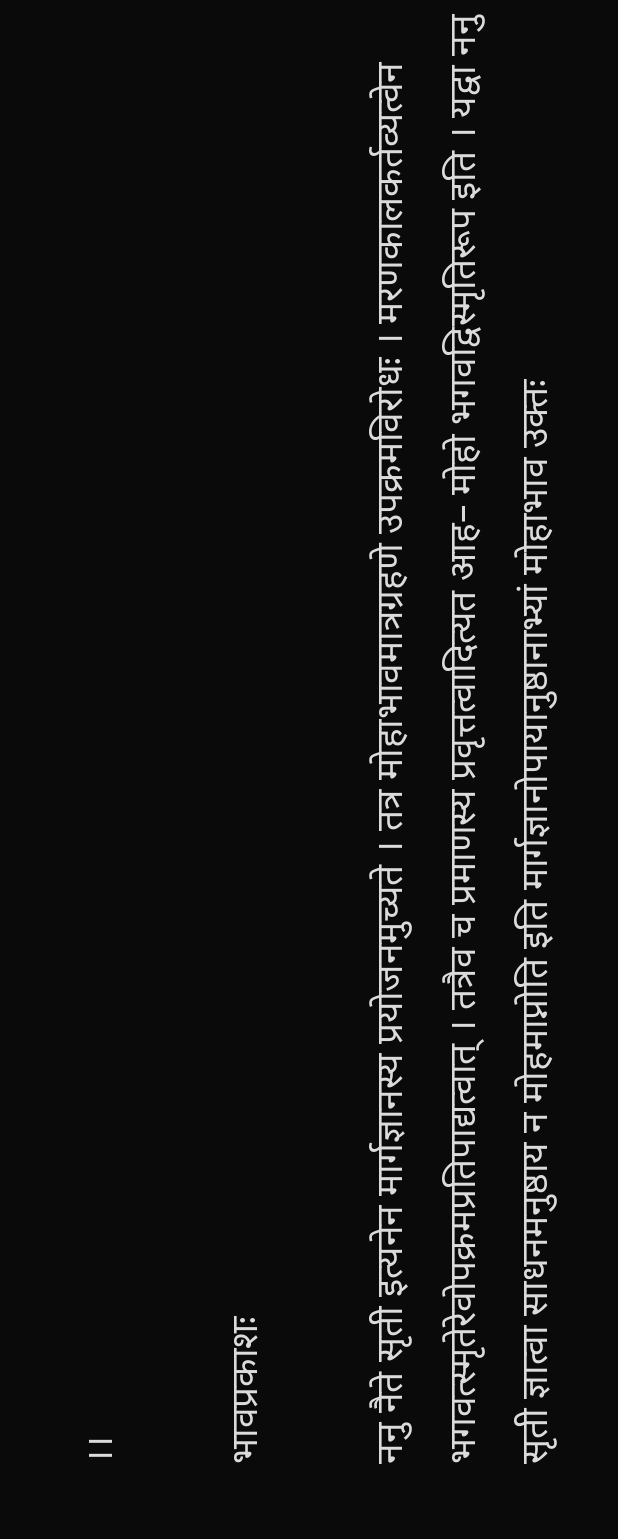।।

भावप्रकाशः

ननु नैते सृती इत्यनेन मार्गज्ञानस्य प्रयोजनमुच्यते । तत्र मोहाभावमात्रग्रहणे उपक्रमविरोधः । मरणकालकर्तव्यत्वेन भगवत्स्मृतेरेवोपक्रमप्रतिपाद्यत्वात् । तत्रैव च प्रमाणस्य प्रवृत्तत्वादित्यत आह– मोहो भगवद्विस्मृतिरूप इति । यद्वा ननु सृती ज्ञात्वा साधनमनुष्ठाय न मोहमाप्नोति इति मार्गज्ञानोपायानुष्ठानाभ्यां मोहाभाव उक्तः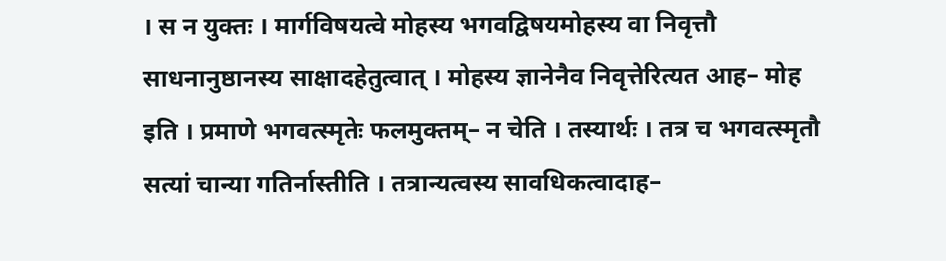। स न युक्तः । मार्गविषयत्वे मोहस्य भगवद्विषयमोहस्य वा निवृत्तौ साधनानुष्ठानस्य साक्षादहेतुत्वात् । मोहस्य ज्ञानेनैव निवृत्तेरित्यत आह– मोह इति । प्रमाणे भगवत्स्मृतेः फलमुक्तम्– न चेति । तस्यार्थः । तत्र च भगवत्स्मृतौ सत्यां चान्या गतिर्नास्तीति । तत्रान्यत्वस्य सावधिकत्वादाह–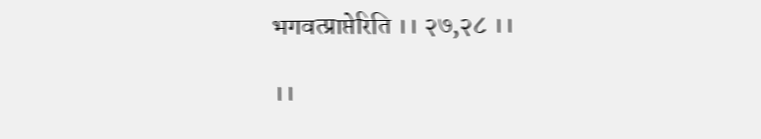भगवत्प्राप्तेरिति ।। २७,२८ ।।

।।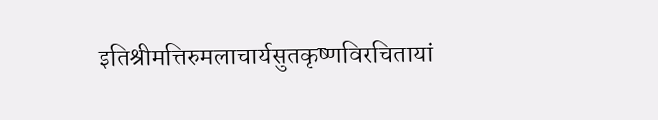इतिश्रीमत्तिरुमलाचार्यसुतकृष्णविरचितायां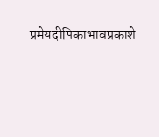प्रमेयदीपिकाभावप्रकाशे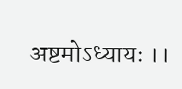अष्टमोऽध्यायः ।।